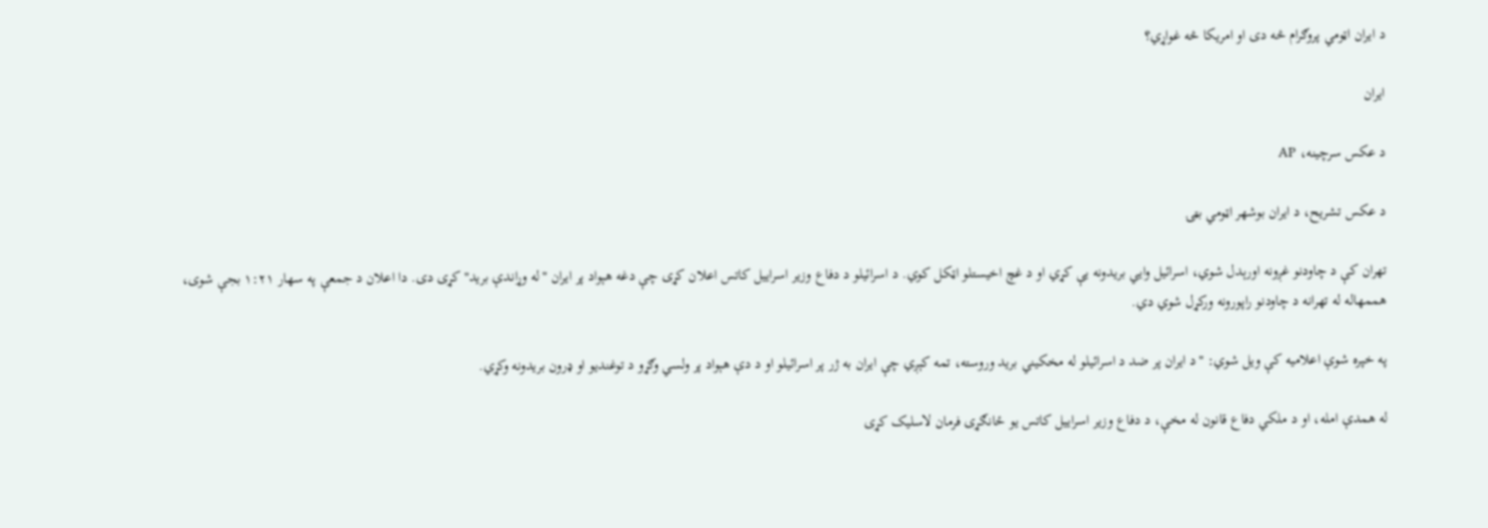د ایران اټومي پروګرام څه دی او امریکا څه غواړي؟

ایران

د عکس سرچینه، AP

د عکس تشریح، د ایران بوشهر اټومي بټۍ

تهران کې د چاودنو غږونه اورېدل شوي، اسرائیل وايي بریدونه یې کړي او د غچ اخیستلو اټکل کوي. د اسرائیلو د دفاع وزیر اسراییل کاتس اعلان کړی چې دغه هېواد پر ایران "له وړاندې برید" کړی دی. دا اعلان د جمعې په سهار ۱:۲۱ بجې شوی، هممهاله له تهرانه د چاودنو راپورونه ورکړل شوي دي.

په خپره شوې اعلامیه کې ویل شوي: "د ایران پر ضد د اسرائیلو له مخکیني برید وروسته، تمه کېږي چې ایران به ژر پر اسرائیلو او د دې هېواد پر ولسي وګړو د توغندیو او ډرون بریدونه وکړي.

له همدې امله، او د ملکي دفاع قانون له مخې، د دفاع وزیر اسراییل کاتس یو ځانګړی فرمان لاسلیک کړی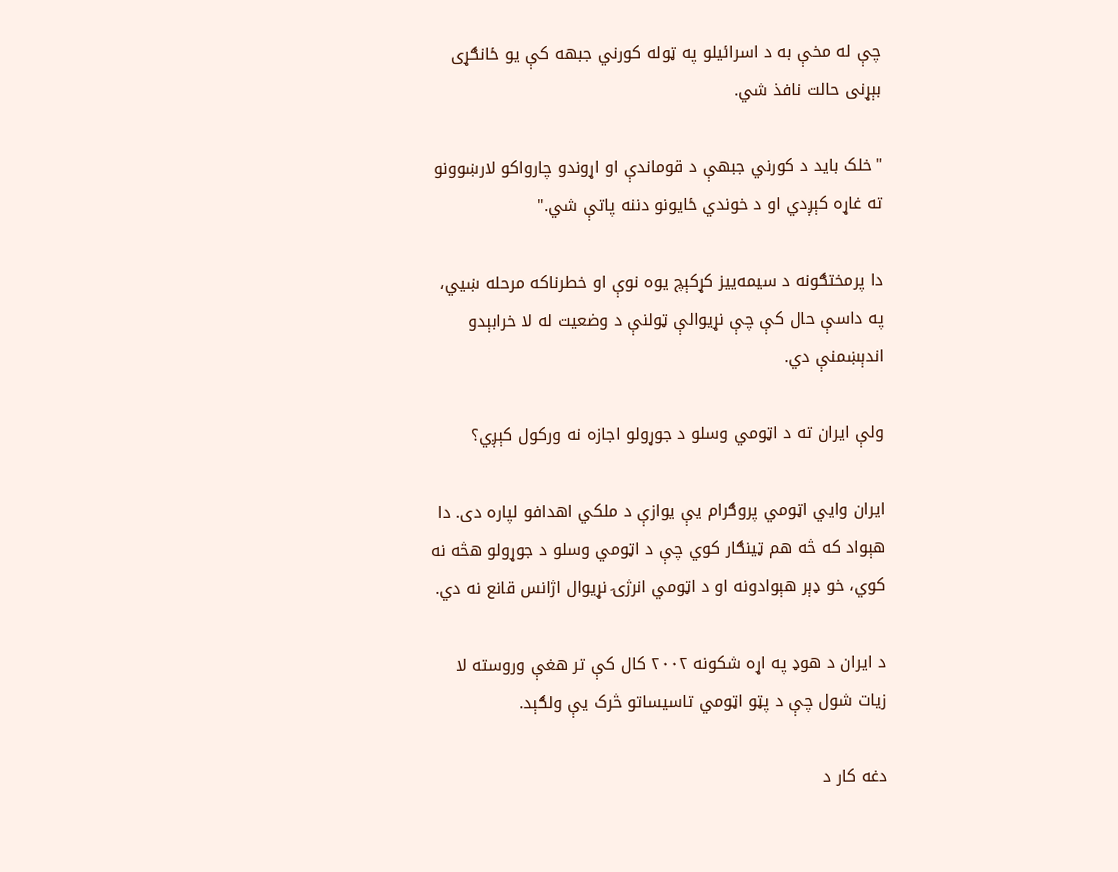چې له مخې به د اسرائیلو په ټوله کورني جبهه کې یو ځانګړی بېړنی حالت نافذ شي.

"خلک باید د کورني جبهې د قوماندې او اړوندو چارواکو لارښوونو ته غاړه کېږدي او د خوندي ځایونو دننه پاتې شي."

دا پرمختګونه د سیمه‌يیز کړکېچ یوه نوې او خطرناکه مرحله ښيي، په داسې حال کې چې نړیوالې ټولنې د وضعیت له لا خرابېدو اندېښمنې دي.

ولې ایران ته د اټومي وسلو د جوړولو اجازه نه ورکول کېږي؟

ایران وايي اټومي پروګرام یې یوازې د ملکي اهدافو لپاره دی. دا هېواد که څه هم ټینګار کوي چې د اټومي وسلو د جوړولو هڅه نه کوي، خو ډېر هېوادونه او د اټومي انرژۍ نړیوال اژانس قانع نه دي.

د ایران د هوډ په اړه شکونه ۲۰۰۲ کال کې تر هغې وروسته لا زیات شول چې د پټو اټومي تاسیساتو څرک یې ولګېد.

دغه کار د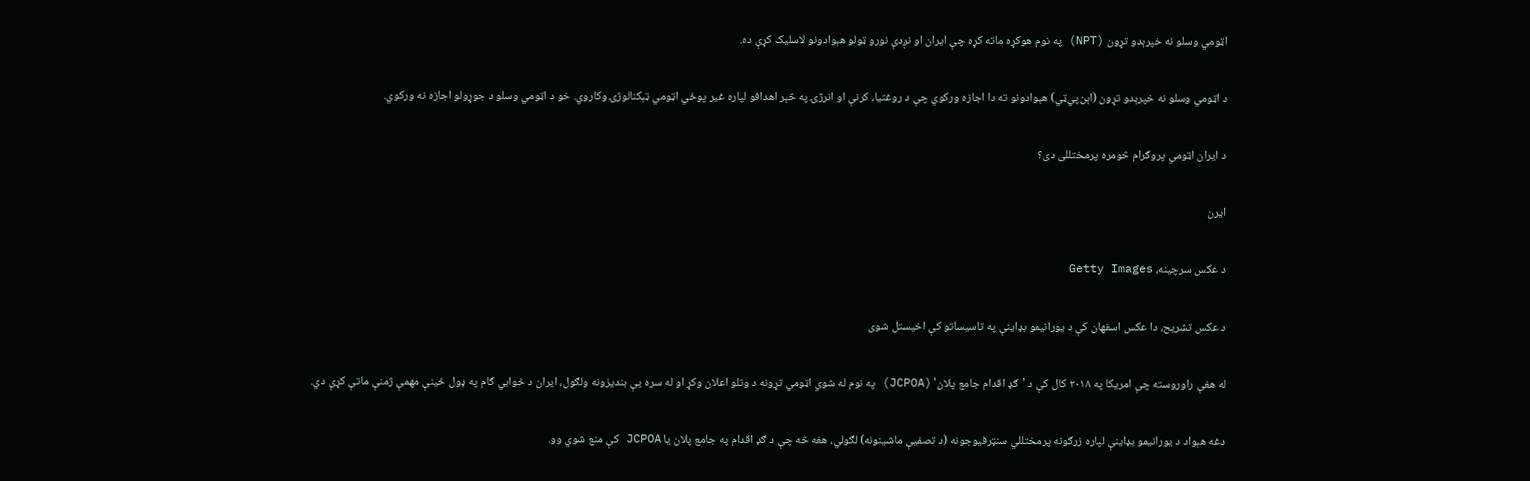اټومي وسلو نه خپرېدو تړون (NPT) په نوم هوکړه ماته کړه چې ایران او نږدې نورو ټولو هېوادونو لاسلیک کړې ده.

د اټومي وسلو نه خپرېدو تړون (اېن‌پي‌ټي) هېوادونو ته دا اجازه ورکوي چې د روغتیا، کرنې او انرژۍ په څېر اهدافو لپاره غیر پوځي اټومي ټېکنالوژۍ وکاروي. خو د اټومي وسلو د جوړولو اجازه نه ورکوي.

د ایران اټومي پروګرام څومره پرمختللی دی؟

ایرن

د عکس سرچینه، Getty Images

د عکس تشریح، دا عکس اسفهان کې د یورانیمو بډاینې په تاسیساتو کې اخیستل شوی

له هغې راوروسته چې امریکا په ۲۰۱۸ کال کې د 'ګډ اقدام جامع پلان' (JCPOA) په نوم له شوي اټومي تړونه د وتلو اعلان وکړ او له سره یې بندیزونه ولګول، ایران د ځوابي ګام په ډول ځینې مهمې ژمنې ماتې کړې دي.

دغه هېواد د یورانیمو بډاینې لپاره زرګونه پرمختللي سنټرفیوجونه (د تصفیې ماشینونه) لګولي، هغه څه چې د ګډ اقدام په جامع پلان یا JCPOA کې منع شوي وو.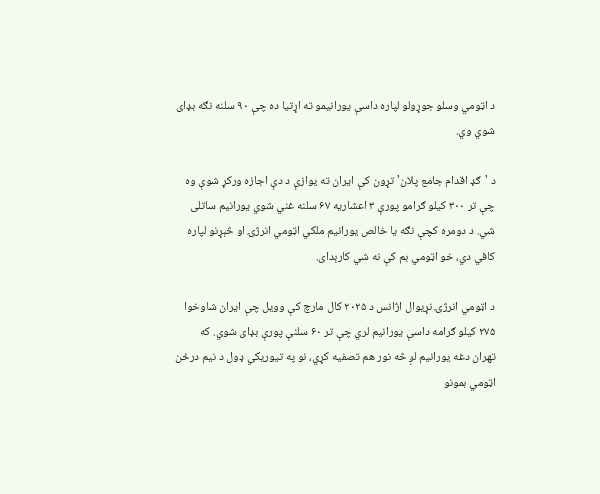د اټومي وسلو جوړولو لپاره داسې یورانیمو ته اړتیا ده چې ۹۰ سلنه نګه بډای شوي وي.

د 'ګډ اقدام جامع پلان' تړون کې ایران ته یوازې د دې اجازه ورکړ شوې وه چې تر ۳۰۰ کیلو ګرامو پورې ۳ اعشاریه ۶۷ سلنه غني شوي یورانیم ساتلی شي. د دومره کچې نګه یا خالص یورانیم ملکي اټومي انرژۍ او څېړنو لپاره کافي دي، خو اټومي بم کې نه شي کارېدای.

د اټومي انرژۍ نړیوال اژانس د ۲۰۲۵ کال مارچ کې وویل چې ایران شاوخوا ۲۷۵ کیلو ګرامه داسې یورانیم لري چې تر ۶۰ سلنې پورې بډای شوي. که تهران دغه یورانیم لږ څه نور هم تصفیه کړي، نو په تیوریکي ډول د نیم درځن اټومي بمونو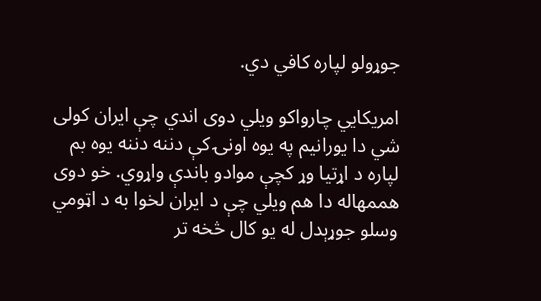جوړولو لپاره کافي دي.

امریکايي چارواکو ویلي دوی اندي چې ایران کولی شي دا یورانیم په یوه اونۍ کې دننه دننه یوه بم لپاره د اړتیا وړ کچې موادو باندې واړوي. خو دوی هممهاله دا هم ویلي چې د ایران لخوا به د اټومي وسلو جوړېدل له یو کال څخه تر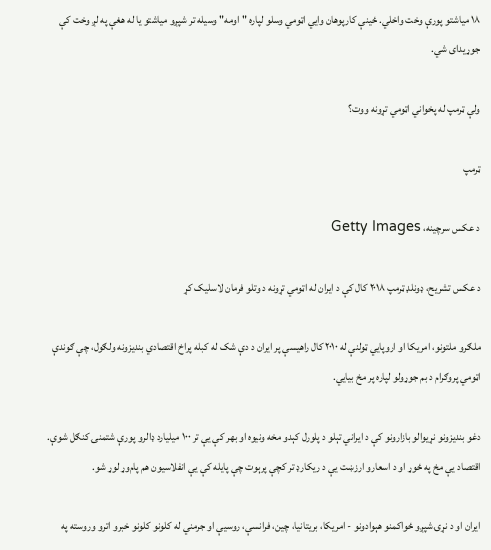۱۸ میاشتو پورې وخت واخلي. ځینې کارپوهان وايي اټومي وسلو لپاره "اومه" وسیله تر شپږو میاشتو یا له هغې په لږ وخت کې جوړیدای شي.

ولې ټرمپ له پخواني اټومي تړونه ووت؟

ټرمپ

د عکس سرچینه، Getty Images

د عکس تشریح، ډونلډ ټرمپ ۲۰۱۸ کال کې د ایران له اټومي تړونه د وتلو فرمان لاسلیک کړ

ملګرو ملتونو، امریکا او اروپايي ټولنې له ۲۰۱۰ کال راهیسې پر ایران د دې شک له کبله پراخ اقتصادي بندیزونه ولګول، چې ګوندې اټومي پروګرام د بم جوړولو لپاره پر مخ بیايي.

دغو بندیزونو نړیوالو بازارونو کې د ایراني تېلو د پلورل کېدو مخه ونیوه او بهر کې یې تر ۱۰۰ میلیارد ډالرو پورې شتمنۍ کنګل شوې. اقتصاد یې مخ په ځوړ او د اسعارو ارزښت یې د ریکارډ تر کچې پرېوت چې پایله کې یې انفلاسیون هم پام‌وړ لوړ شو.

ایران او د نړۍ شپږو ځواکمنو هېوادونو - امریکا، بریتانیا، چین، فرانسې، روسیې او جرمني له کلونو کلونو خبرو اترو وروسته په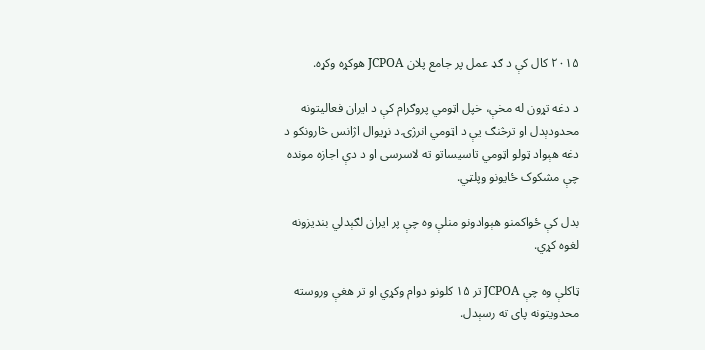۲۰۱۵ کال کې د ګډ عمل پر جامع پلان JCPOA هوکړه وکړه.

د دغه تړون له مخې، خپل اټومي پروګرام کې د ایران فعالیتونه محدودېدل او ترڅنګ یې د اټومي انرژۍ د نړیوال اژانس څارونکو د دغه هېواد ټولو اټومي تاسیساتو ته لاسرسی او د دې اجازه مونده چې مشکوک ځایونو وپلټي.

بدل کې ځواکمنو هېوادونو منلې وه چې پر ایران لګېدلي بندیزونه لغوه کړي.

ټاکلې وه چې JCPOA تر ۱۵ کلونو دوام وکړي او تر هغې وروسته محدویتونه پای ته رسېدل.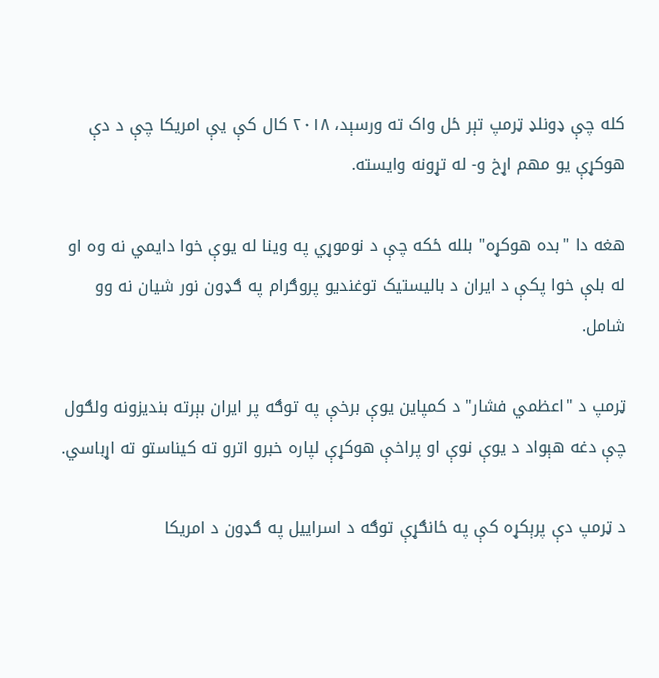کله چې ډونلډ ټرمپ تېر ځل واک ته ورسېد، ۲۰۱۸ کال کې یې امریکا چې د دې هوکړې یو مهم اړخ و- له تړونه وایسته.

هغه دا "بده هوکړه" بلله ځکه چې د نوموړي په وینا له یوې خوا دایمي نه وه او له بلې خوا پکې د ایران د بالیستیک توغندیو پروګرام په ګډون نور شیان نه وو شامل.

ټرمپ د "اعظمي فشار" د کمپاین یوې برخې په توګه پر ایران بېرته بندیزونه ولګول چې دغه هېواد د یوې نوې او پراخې هوکړې لپاره خبرو اترو ته کیناستو ته اړباسي.

د ټرمپ دې پرېکړه کې په ځانګړې توګه د اسراییل په ګډون د امریکا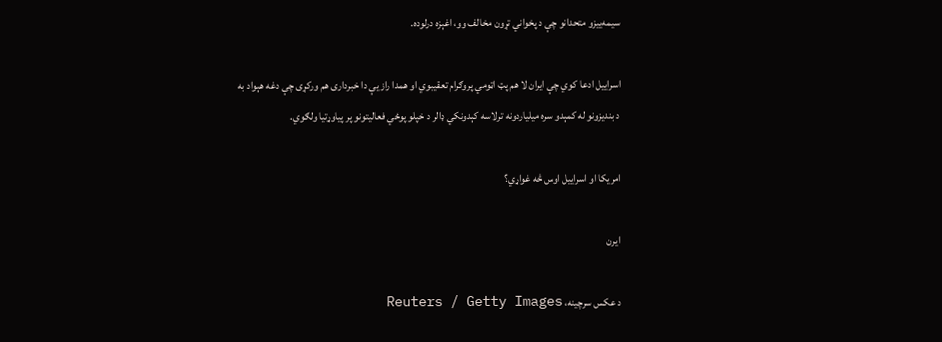سیمه‌ییزو متحدانو چې د پخواني تړون مخالف وو، اغېزه درلوده.

اسراییل ادعا کوي چې ایران لا هم پټ اټومي پروګرام تعقیبوي او همدا راز یې دا خبرداری هم ورکړی چې دغه هېواد به د بندیزونو له کمېدو سره میلیاردونه ترلاسه کېدونکي ډالر د خپلو پوځي فعالیتونو پر پیاوړتیا ولګوي.

امریکا او اسراییل اوس څه غواړي؟

ایرن

د عکس سرچینه، Reuters / Getty Images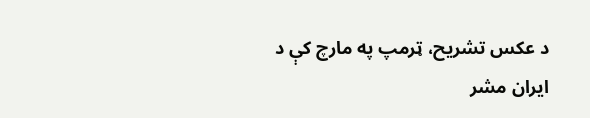د عکس تشریح، ټرمپ په مارچ کې د ایران مشر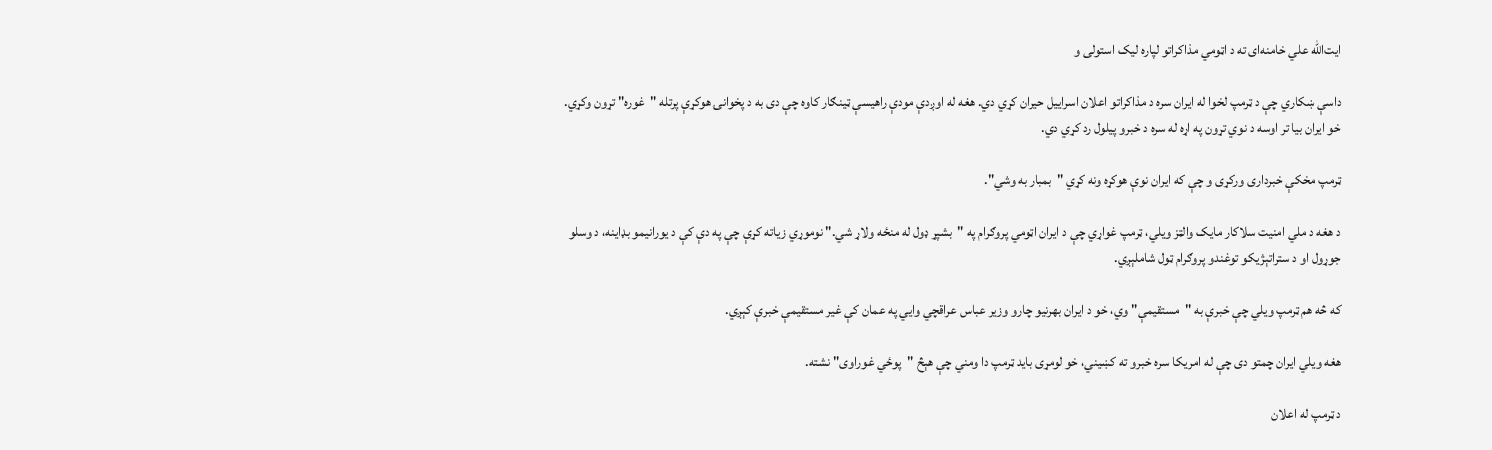ایت‌الله علي خامنه‌ای ته د اټومي مذاکراتو لپاره لیک استولی و

داسې ښکاري چې د ټرمپ لخوا له ایران سره د مذاکراتو اعلان اسراییل حیران کړي دي. هغه له اوږدې مودې راهیسې ټینګار کاوه چې دی به د پخوانۍ هوکړې پرتله "غوره" تړون وکړي. خو ایران بیا تر اوسه د نوي تړون په اړه له سره د خبرو پیلول رد کړي دي.

ټرمپ مخکې خبرداری ورکړی و چې که ایران نوې هوکړه ونه کړي "بمبار به وشي".

د هغه د ملي امنیت سلاکار مایک والټز ویلي، ټرمپ غواړي چې د ایران اټومي پروګرام په "بشپړ ډول له منځه ولاړ شي." نوموړي زیاته کړې چې په دې کې د یورانیمو بډاینه، د وسلو جوړول او د ستراتېژیکو توغندو پروګرام ټول شاملېږي.

که څه هم ټرمپ ویلي چې خبرې به "مستقیمې" وي، خو د ایران بهرنیو چارو وزیر عباس عراقچي وايي په عمان کې غیر مستقیمې خبرې کېږي.

هغه ویلي ایران چمتو دی چې له امریکا سره خبرو ته کښیني، خو لومړی باید ټرمپ دا ومني چې هېڅ "پوځي غوراوی" نشته.

د ټرمپ له اعلان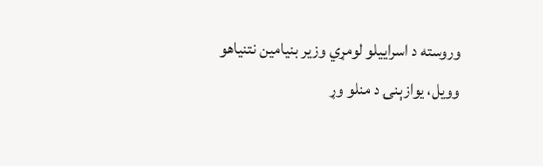وروسته د اسراییلو لومړي وزیر بنیامین نتنیاهو وویل، یوازېنۍ د منلو وړ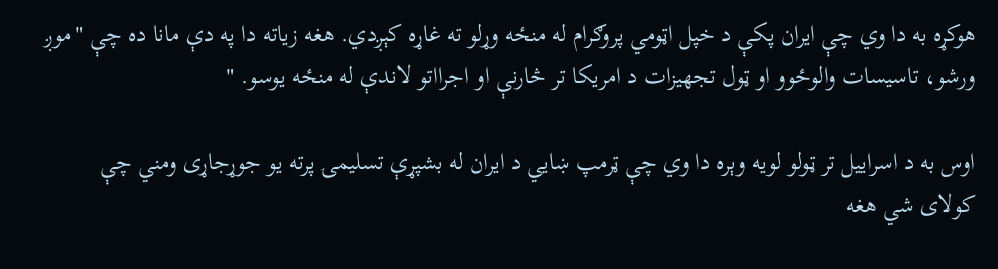هوکړه به دا وي چې ایران پکې د خپل اټومي پروګرام له منځه وړلو ته غاړه کېږدي. هغه زیاته دا په دې مانا ده چې "موږ ورشو، تاسیسات والوځوو او ټول تجهیزات د امریکا تر څارنې او اجرااتو لاندې له منځه یوسو. "

اوس به د اسراییل تر ټولو لویه وېره دا وي چې ټرمپ ښايي د ایران له بشپړې تسلیمۍ پرته یو جوړجاړی ومني چې کولای شي هغه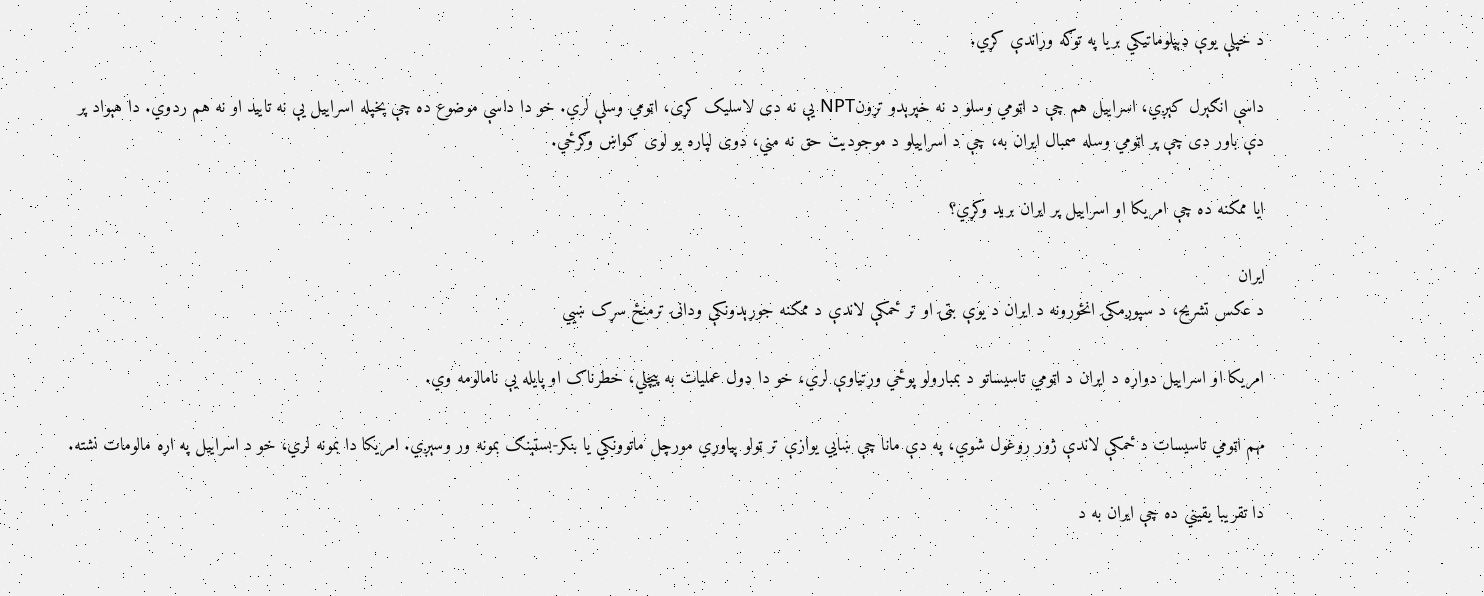د خپلې یوې ډېپلوماتیکي بریا په توګه وړاندې کړي.

داسې انګېرل کېږي، اسراییل هم چې د اټومي وسلو د نه خپرېدو تړونNPT یې نه دی لاسلیک کړی، اټومي وسلې لري. خو دا داسې موضوع ده چې پخپله اسراییل یې نه تایید او نه هم ردوي. دا هېواد پر دې باور دی چې پر اټومي وسله سمبال ایران به، چې د اسراییلو د موجودیت حق نه مني، دوی لپاره یو لوی ګواښ وګرځي.

ایا ممکنه ده چې امریکا او اسراییل پر ایران برید وکړي؟

ایران
د عکس تشریح، د سپوږمکۍ انځورونه د ایران د یوې بټۍ او تر ځمکې لاندې د ممکنه جوړېدونکې ودانۍ ترمنځ سړک ښيي

امریکا او اسراییل دواړه د ایران د اټومي تاسیساتو د بمبارولو پوځي وړتیاوې لري، خو دا ډول عملیات به پیچلي، خطرناک او پایله یې نامالومه وي.

مهم اټومي تاسیسات د ځمکې لاندې ژور روغول شوي، په دې مانا چې ښايي یوازې تر ټولو پیاوړي مورچل ماتوونکي یا بنکر-بسټېنګ بمونه ور وسېږي. امریکا دا بمونه لري، خو د اسراییل په اړه مالومات نشته.

دا تقریبا یقیني ده چې ایران به د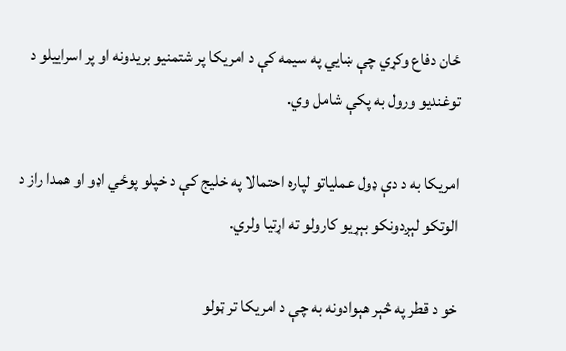ځان دفاع وکړي چې ښايي په سیمه کې د امریکا پر شتمنیو بریدونه او پر اسراییلو د توغندیو ورول به پکې شامل وي.

امریکا به د دې ډول عملیاتو لپاره احتمالا په خلیج کې د خپلو پوځي اډو او همدا راز د الوتکو لېږدونکو بېړیو کارولو ته اړتیا ولري.

خو د قطر په څېر هېوادونه به چې د امریکا تر ټولو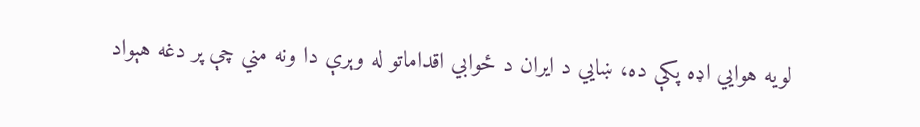لویه هوايي اډه پکې ده، ښايي د ایران د ځوابي اقداماتو له وېرې دا ونه مني چې پر دغه هېواد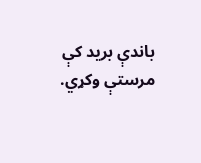باندې برید کې مرستې وکړي.